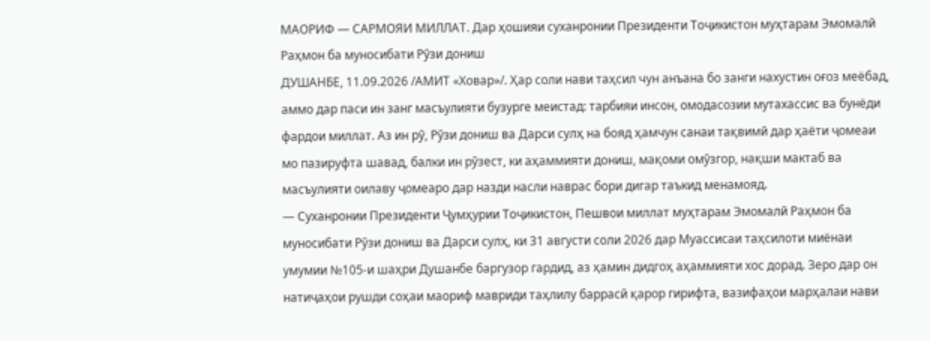МАОРИФ — САРМОЯИ МИЛЛАТ. Дар ҳошияи суханронии Президенти Тоҷикистон муҳтарам Эмомалӣ Раҳмон ба муносибати Рӯзи дониш
ДУШАНБЕ, 11.09.2026 /АМИТ «Ховар»/. Ҳар соли нави таҳсил чун анъана бо занги нахустин оғоз меёбад, аммо дар паси ин занг масъулияти бузурге меистад: тарбияи инсон, омодасозии мутахассис ва бунёди фардои миллат. Аз ин рӯ, Рӯзи дониш ва Дарси сулҳ на бояд ҳамчун санаи тақвимӣ дар ҳаёти ҷомеаи мо пазируфта шавад, балки ин рӯзест, ки аҳаммияти дониш, мақоми омӯзгор, нақши мактаб ва масъулияти оилаву ҷомеаро дар назди насли наврас бори дигар таъкид менамояд.
— Суханронии Президенти Ҷумҳурии Тоҷикистон, Пешвои миллат муҳтарам Эмомалӣ Раҳмон ба муносибати Рӯзи дониш ва Дарси сулҳ, ки 31 августи соли 2026 дар Муассисаи таҳсилоти миёнаи умумии №105-и шаҳри Душанбе баргузор гардид, аз ҳамин дидгоҳ аҳаммияти хос дорад. Зеро дар он натиҷаҳои рушди соҳаи маориф мавриди таҳлилу баррасӣ қарор гирифта, вазифаҳои марҳалаи нави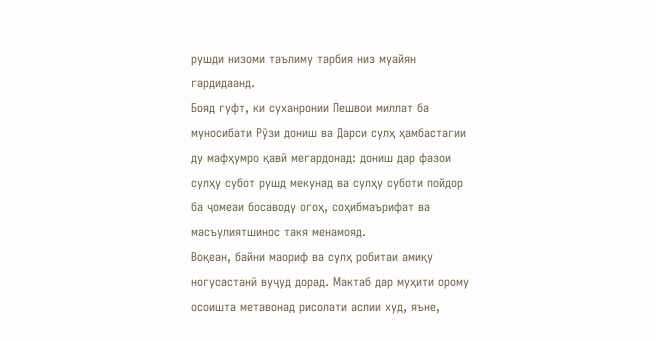рушди низоми таълиму тарбия низ муайян гардидаанд.
Бояд гуфт, ки суханронии Пешвои миллат ба муносибати Рӯзи дониш ва Дарси сулҳ ҳамбастагии ду мафҳумро қавӣ мегардонад: дониш дар фазои сулҳу субот рушд мекунад ва сулҳу суботи пойдор ба ҷомеаи босаводу огоҳ, соҳибмаърифат ва масъулиятшинос такя менамояд.
Воқеан, байни маориф ва сулҳ робитаи амиқу ногусастанӣ вуҷуд дорад. Мактаб дар муҳити орому осоишта метавонад рисолати аслии худ, яъне,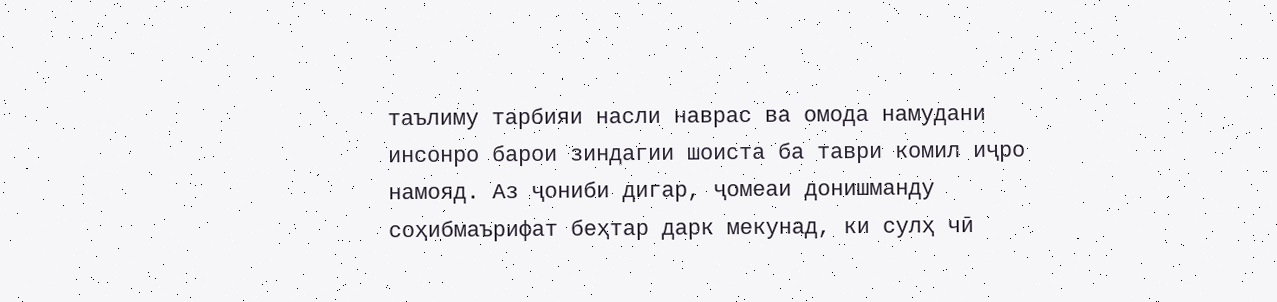таълиму тарбияи насли наврас ва омода намудани инсонро барои зиндагии шоиста ба таври комил иҷро намояд. Аз ҷониби дигар, ҷомеаи донишманду соҳибмаърифат беҳтар дарк мекунад, ки сулҳ чӣ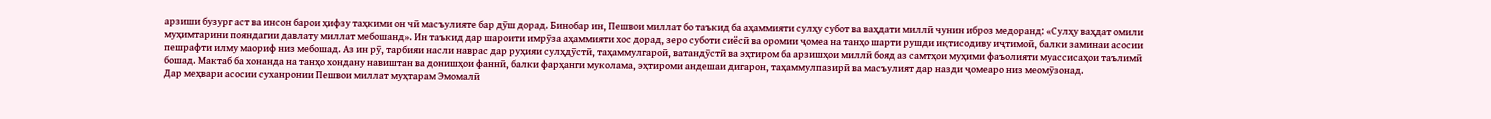арзиши бузург аст ва инсон барои ҳифзу таҳкими он чӣ масъулияте бар дӯш дорад. Бинобар ин, Пешвои миллат бо таъкид ба аҳаммияти сулҳу субот ва ваҳдати миллӣ чунин иброз медоранд: «Сулҳу ваҳдат омили муҳимтарини пояндагии давлату миллат мебошанд». Ин таъкид дар шароити имрӯза аҳаммияти хос дорад, зеро суботи сиёсӣ ва оромии ҷомеа на танҳо шарти рушди иқтисодиву иҷтимоӣ, балки заминаи асосии пешрафти илму маориф низ мебошад. Аз ин рӯ, тарбияи насли наврас дар руҳияи сулҳдӯстӣ, таҳаммулгароӣ, ватандӯстӣ ва эҳтиром ба арзишҳои миллӣ бояд аз самтҳои муҳими фаъолияти муассисаҳои таълимӣ бошад. Мактаб ба хонанда на танҳо хондану навиштан ва донишҳои фаннӣ, балки фарҳанги муколама, эҳтироми андешаи дигарон, таҳаммулпазирӣ ва масъулият дар назди ҷомеаро низ меомӯзонад.
Дар меҳвари асосии суханронии Пешвои миллат муҳтарам Эмомалӣ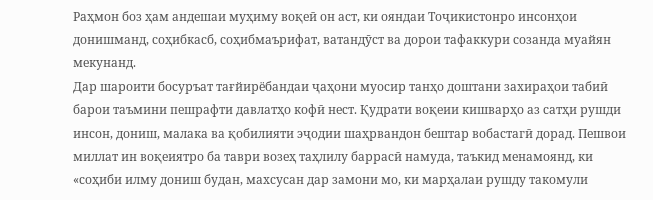Раҳмон боз ҳам андешаи муҳиму воқеӣ он аст, ки ояндаи Тоҷикистонро инсонҳои донишманд, соҳибкасб, соҳибмаърифат, ватандӯст ва дорои тафаккури созанда муайян мекунанд.
Дар шароити босуръат тағйирёбандаи ҷаҳони муосир танҳо доштани захираҳои табиӣ барои таъмини пешрафти давлатҳо кофӣ нест. Қудрати воқеии кишварҳо аз сатҳи рушди инсон, дониш, малака ва қобилияти эҷодии шаҳрвандон бештар вобастагӣ дорад. Пешвои миллат ин воқеиятро ба таври возеҳ таҳлилу баррасӣ намуда, таъкид менамоянд, ки «соҳиби илму дониш будан, махсусан дар замони мо, ки марҳалаи рушду такомули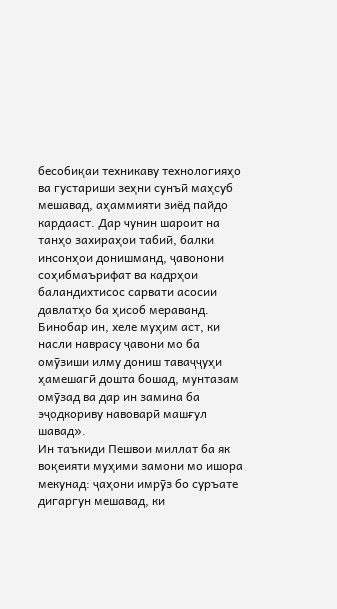бесобиқаи техникаву технологияҳо ва густариши зеҳни сунъӣ маҳсуб мешавад, аҳаммияти зиёд пайдо кардааст. Дар чунин шароит на танҳо захираҳои табиӣ, балки инсонҳои донишманд, ҷавонони соҳибмаърифат ва кадрҳои баландихтисос сарвати асосии давлатҳо ба ҳисоб мераванд. Бинобар ин, хеле муҳим аст, ки насли наврасу ҷавони мо ба омӯзиши илму дониш таваҷҷуҳи ҳамешагӣ дошта бошад, мунтазам омӯзад ва дар ин замина ба эҷодкориву навоварӣ машғул шавад».
Ин таъкиди Пешвои миллат ба як воқеияти муҳими замони мо ишора мекунад: ҷаҳони имрӯз бо суръате дигаргун мешавад, ки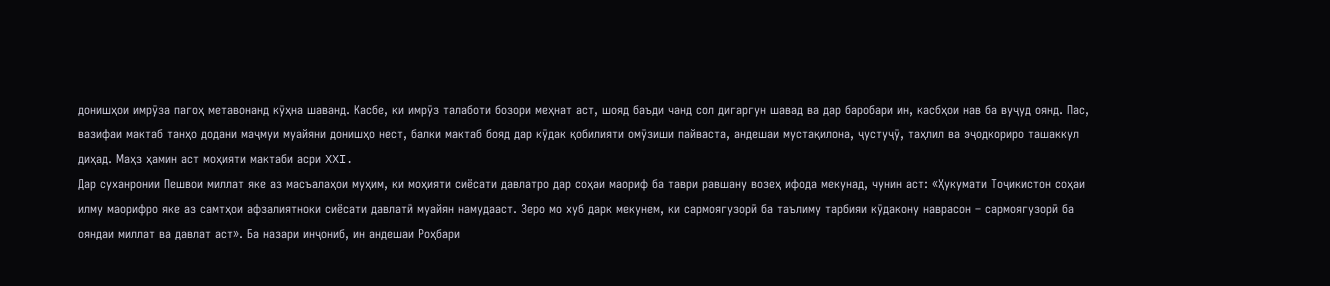донишҳои имрӯза пагоҳ метавонанд кӯҳна шаванд. Касбе, ки имрӯз талаботи бозори меҳнат аст, шояд баъди чанд сол дигаргун шавад ва дар баробари ин, касбҳои нав ба вуҷуд оянд. Пас, вазифаи мактаб танҳо додани маҷмуи муайяни донишҳо нест, балки мактаб бояд дар кӯдак қобилияти омӯзиши пайваста, андешаи мустақилона, ҷустуҷӯ, таҳлил ва эҷодкориро ташаккул диҳад. Маҳз ҳамин аст моҳияти мактаби асри XXI.
Дар суханронии Пешвои миллат яке аз масъалаҳои муҳим, ки моҳияти сиёсати давлатро дар соҳаи маориф ба таври равшану возеҳ ифода мекунад, чунин аст: «Ҳукумати Тоҷикистон соҳаи илму маорифро яке аз самтҳои афзалиятноки сиёсати давлатӣ муайян намудааст. Зеро мо хуб дарк мекунем, ки сармоягузорӣ ба таълиму тарбияи кӯдакону наврасон – сармоягузорӣ ба ояндаи миллат ва давлат аст». Ба назари инҷониб, ин андешаи Роҳбари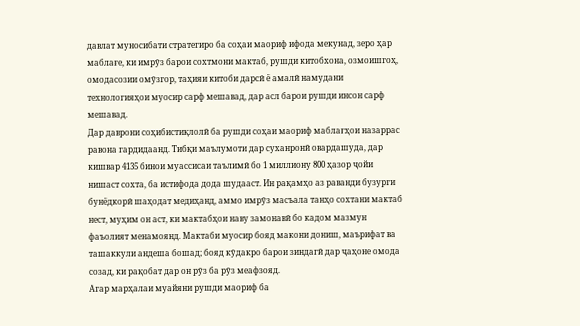давлат муносибати стратегиро ба соҳаи маориф ифода мекунад, зеро ҳар маблағе, ки имрӯз барои сохтмони мактаб, рушди китобхона, озмоишгоҳ, омодасозии омӯзгор, таҳияи китоби дарсӣ ё амалӣ намудани технологияҳои муосир сарф мешавад, дар асл барои рушди инсон сарф мешавад.
Дар даврони соҳибистиқлолӣ ба рушди соҳаи маориф маблағҳои назаррас равона гардидаанд. Тибқи маълумоти дар суханронӣ овардашуда, дар кишвар 4135 бинои муассисаи таълимӣ бо 1 миллиону 800 ҳазор ҷойи нишаст сохта, ба истифода дода шудааст. Ин рақамҳо аз раванди бузурги бунёдкорӣ шаҳодат медиҳанд, аммо имрӯз масъала танҳо сохтани мактаб нест, муҳим он аст, ки мактабҳои наву замонавӣ бо кадом мазмун фаъолият менамоянд. Мактаби муосир бояд макони дониш, маърифат ва ташаккули андеша бошад; бояд кӯдакро барои зиндагӣ дар ҷаҳоне омода созад, ки рақобат дар он рӯз ба рӯз меафзояд.
Агар марҳалаи муайяни рушди маориф ба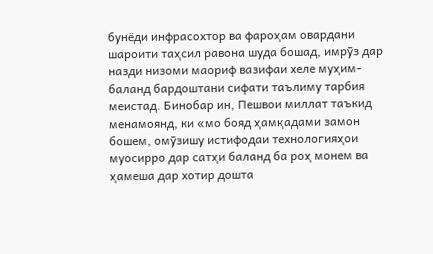бунёди инфрасохтор ва фароҳам овардани шароити таҳсил равона шуда бошад, имрӯз дар назди низоми маориф вазифаи хеле муҳим- баланд бардоштани сифати таълиму тарбия меистад. Бинобар ин, Пешвои миллат таъкид менамоянд, ки «мо бояд ҳамқадами замон бошем, омӯзишу истифодаи технологияҳои муосирро дар сатҳи баланд ба роҳ монем ва ҳамеша дар хотир дошта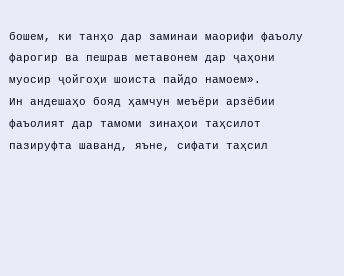бошем, ки танҳо дар заминаи маорифи фаъолу фарогир ва пешрав метавонем дар ҷаҳони муосир ҷойгоҳи шоиста пайдо намоем».
Ин андешаҳо бояд ҳамчун меъёри арзёбии фаъолият дар тамоми зинаҳои таҳсилот пазируфта шаванд, яъне, сифати таҳсил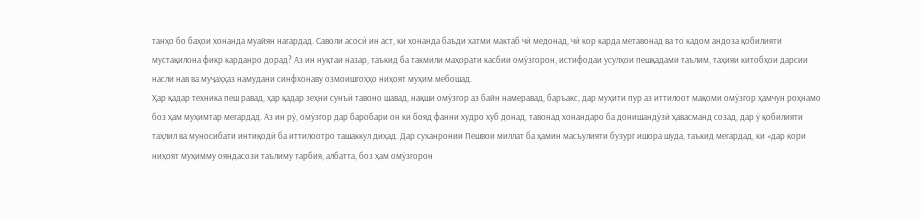танҳо бо баҳои хонанда муайян нагардад. Саволи асосӣ ин аст, ки хонанда баъди хатми мактаб чӣ медонад, чӣ кор карда метавонад ва то кадом андоза қобилияти мустақилона фикр карданро дорад? Аз ин нуқтаи назар, таъкид ба такмили маҳорати касбии омӯзгорон, истифодаи усулҳои пешқадами таълим, таҳияи китобҳои дарсии насли нав ва муҷаҳҳаз намудани синфхонаву озмоишгоҳҳо ниҳоят муҳим мебошад.
Ҳар қадар техника пеш равад, ҳар қадар зеҳни сунъӣ тавоно шавад, нақши омӯзгор аз байн намеравад, баръакс, дар муҳити пур аз иттилоот мақоми омӯзгор ҳамчун роҳнамо боз ҳам муҳимтар мегардад. Аз ин рӯ, омӯзгор дар баробари он ки бояд фанни худро хуб донад, тавонад хонандаро ба донишандӯзӣ ҳавасманд созад, дар ӯ қобилияти таҳлил ва муносибати интиқодӣ ба иттилоотро ташаккул диҳад. Дар суханронии Пешвои миллат ба ҳамин масъулияти бузург ишора шуда, таъкид мегардад, ки «дар кори ниҳоят муҳимму ояндасози таълиму тарбия, албатта, боз ҳам омӯзгорон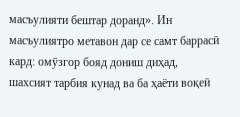масъулияти бештар доранд». Ин масъулиятро метавон дар се самт баррасӣ кард: омӯзгор бояд дониш диҳад, шахсият тарбия кунад ва ба ҳаёти воқеӣ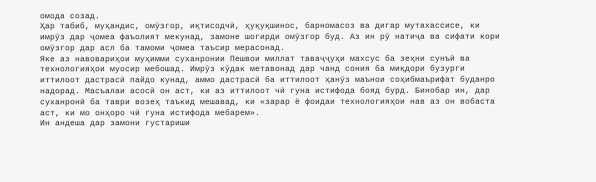омода созад.
Ҳар табиб, муҳандис, омӯзгор, иқтисодчӣ, ҳуқуқшинос, барномасоз ва дигар мутахассисе, ки имрӯз дар ҷомеа фаъолият мекунад, замоне шогирди омӯзгор буд. Аз ин рӯ натиҷа ва сифати кори омӯзгор дар асл ба тамоми ҷомеа таъсир мерасонад.
Яке аз навовариҳои муҳимми суханронии Пешвои миллат таваҷҷуҳи махсус ба зеҳни сунъӣ ва технологияҳои муосир мебошад. Имрӯз кӯдак метавонад дар чанд сония ба миқдори бузурги иттилоот дастрасӣ пайдо кунад, аммо дастрасӣ ба иттилоот ҳанӯз маънои соҳибмаърифат буданро надорад. Масъалаи асосӣ он аст, ки аз иттилоот чӣ гуна истифода бояд бурд. Бинобар ин, дар суханронӣ ба таври возеҳ таъкид мешавад, ки «зарар ё фоидаи технологияҳои нав аз он вобаста аст, ки мо онҳоро чӣ гуна истифода мебарем».
Ин андеша дар замони густариши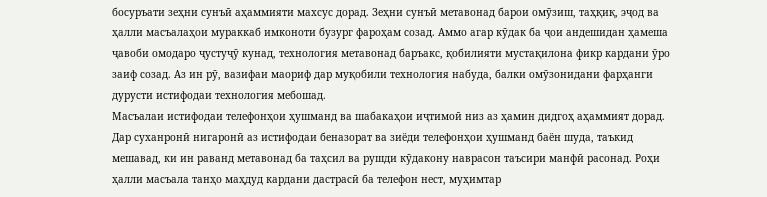босуръати зеҳни сунъӣ аҳаммияти махсус дорад. Зеҳни сунъӣ метавонад барои омӯзиш, таҳқиқ, эҷод ва ҳалли масъалаҳои мураккаб имконоти бузург фароҳам созад. Аммо агар кӯдак ба ҷои андешидан ҳамеша ҷавоби омодаро ҷустуҷӯ кунад, технология метавонад баръакс, қобилияти мустақилона фикр кардани ӯро заиф созад. Аз ин рӯ, вазифаи маориф дар муқобили технология набуда, балки омӯзонидани фарҳанги дурусти истифодаи технология мебошад.
Масъалаи истифодаи телефонҳои ҳушманд ва шабакаҳои иҷтимоӣ низ аз ҳамин дидгоҳ аҳаммият дорад. Дар суханронӣ нигаронӣ аз истифодаи беназорат ва зиёди телефонҳои ҳушманд баён шуда, таъкид мешавад, ки ин раванд метавонад ба таҳсил ва рушди кӯдакону наврасон таъсири манфӣ расонад. Роҳи ҳалли масъала танҳо маҳдуд кардани дастрасӣ ба телефон нест, муҳимтар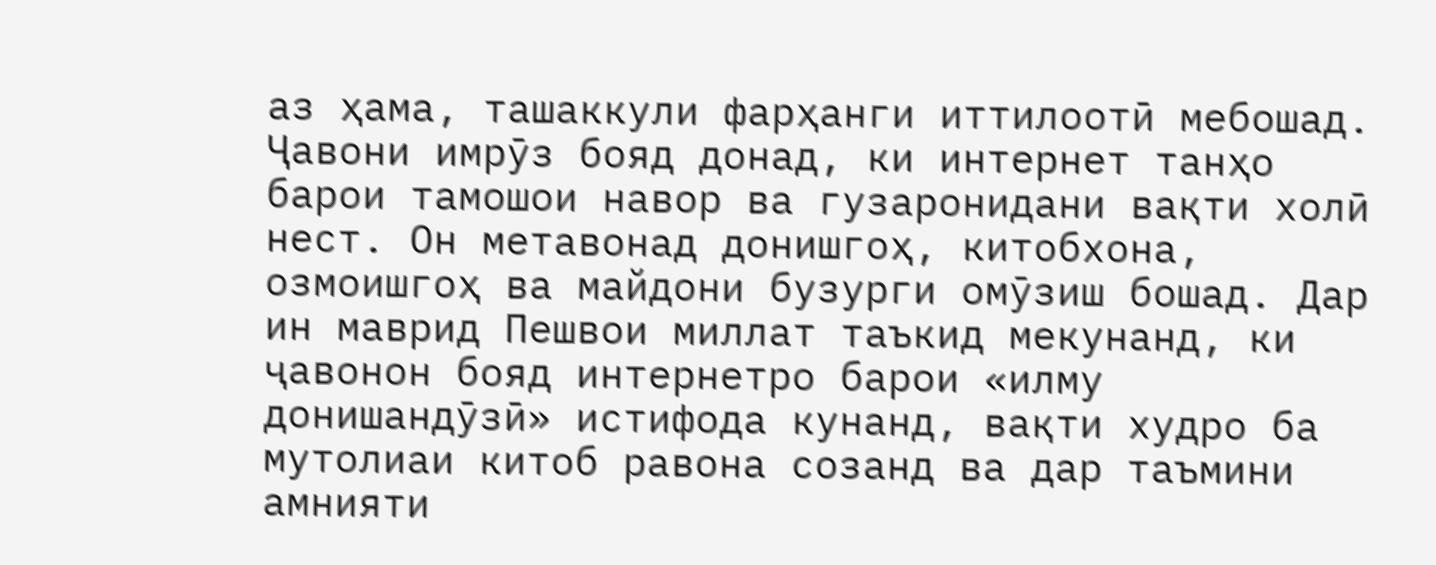аз ҳама, ташаккули фарҳанги иттилоотӣ мебошад. Ҷавони имрӯз бояд донад, ки интернет танҳо барои тамошои навор ва гузаронидани вақти холӣ нест. Он метавонад донишгоҳ, китобхона, озмоишгоҳ ва майдони бузурги омӯзиш бошад. Дар ин маврид Пешвои миллат таъкид мекунанд, ки ҷавонон бояд интернетро барои «илму донишандӯзӣ» истифода кунанд, вақти худро ба мутолиаи китоб равона созанд ва дар таъмини амнияти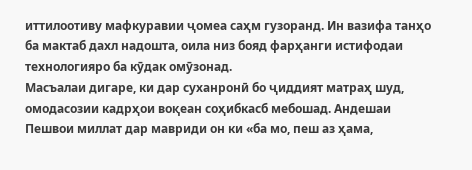иттилоотиву мафкуравии ҷомеа саҳм гузоранд. Ин вазифа танҳо ба мактаб дахл надошта, оила низ бояд фарҳанги истифодаи технологияро ба кӯдак омӯзонад.
Масъалаи дигаре, ки дар суханронӣ бо ҷиддият матраҳ шуд, омодасозии кадрҳои воқеан соҳибкасб мебошад. Андешаи Пешвои миллат дар мавриди он ки «ба мо, пеш аз ҳама,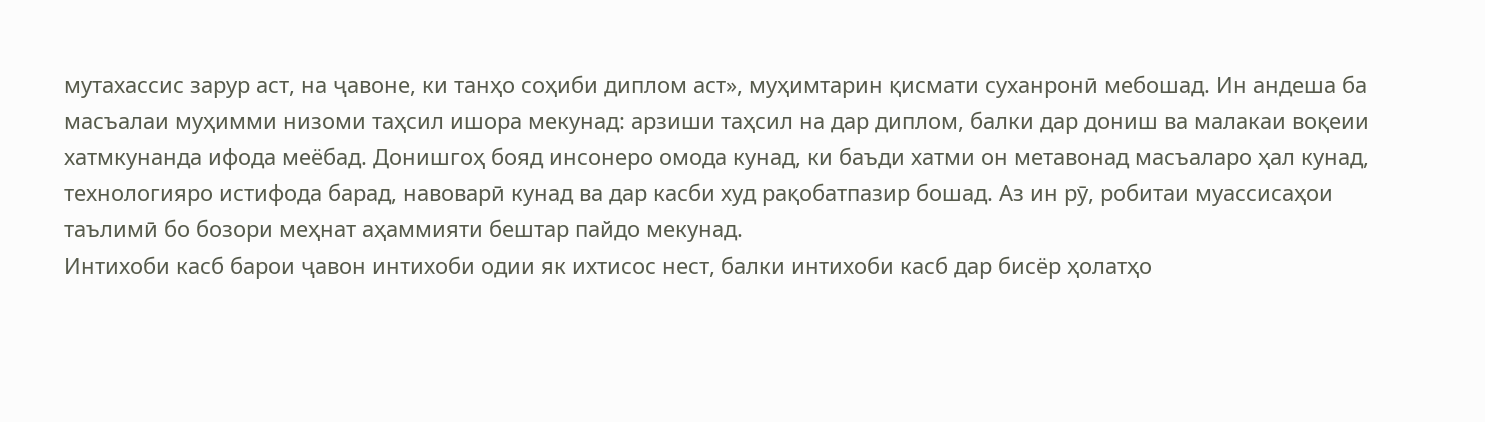мутахассис зарур аст, на ҷавоне, ки танҳо соҳиби диплом аст», муҳимтарин қисмати суханронӣ мебошад. Ин андеша ба масъалаи муҳимми низоми таҳсил ишора мекунад: арзиши таҳсил на дар диплом, балки дар дониш ва малакаи воқеии хатмкунанда ифода меёбад. Донишгоҳ бояд инсонеро омода кунад, ки баъди хатми он метавонад масъаларо ҳал кунад, технологияро истифода барад, навоварӣ кунад ва дар касби худ рақобатпазир бошад. Аз ин рӯ, робитаи муассисаҳои таълимӣ бо бозори меҳнат аҳаммияти бештар пайдо мекунад.
Интихоби касб барои ҷавон интихоби одии як ихтисос нест, балки интихоби касб дар бисёр ҳолатҳо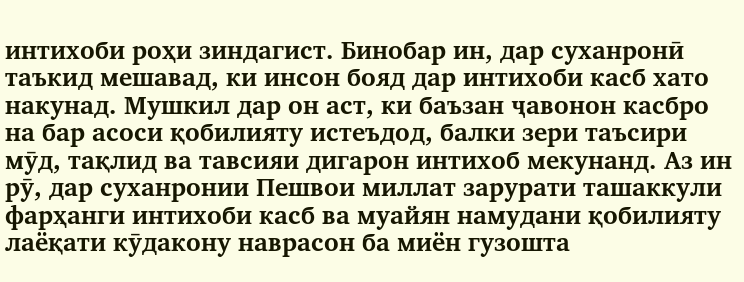интихоби роҳи зиндагист. Бинобар ин, дар суханронӣ таъкид мешавад, ки инсон бояд дар интихоби касб хато накунад. Мушкил дар он аст, ки баъзан ҷавонон касбро на бар асоси қобилияту истеъдод, балки зери таъсири мӯд, тақлид ва тавсияи дигарон интихоб мекунанд. Аз ин рӯ, дар суханронии Пешвои миллат зарурати ташаккули фарҳанги интихоби касб ва муайян намудани қобилияту лаёқати кӯдакону наврасон ба миён гузошта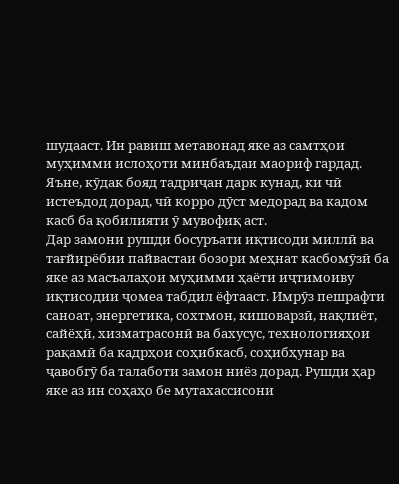шудааст. Ин равиш метавонад яке аз самтҳои муҳимми ислоҳоти минбаъдаи маориф гардад. Яъне, кӯдак бояд тадриҷан дарк кунад, ки чӣ истеъдод дорад, чӣ корро дӯст медорад ва кадом касб ба қобилияти ӯ мувофиқ аст.
Дар замони рушди босуръати иқтисоди миллӣ ва тағйирёбии пайвастаи бозори меҳнат касбомӯзӣ ба яке аз масъалаҳои муҳимми ҳаёти иҷтимоиву иқтисодии ҷомеа табдил ёфтааст. Имрӯз пешрафти саноат, энергетика, сохтмон, кишоварзӣ, нақлиёт, сайёҳӣ, хизматрасонӣ ва бахусус, технологияҳои рақамӣ ба кадрҳои соҳибкасб, соҳибҳунар ва ҷавобгӯ ба талаботи замон ниёз дорад. Рушди ҳар яке аз ин соҳаҳо бе мутахассисони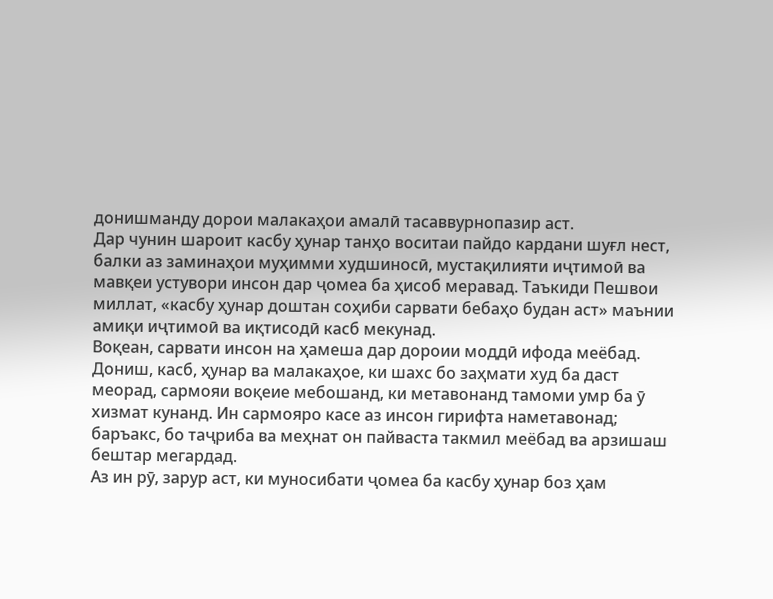донишманду дорои малакаҳои амалӣ тасаввурнопазир аст.
Дар чунин шароит касбу ҳунар танҳо воситаи пайдо кардани шуғл нест, балки аз заминаҳои муҳимми худшиносӣ, мустақилияти иҷтимоӣ ва мавқеи устувори инсон дар ҷомеа ба ҳисоб меравад. Таъкиди Пешвои миллат, «касбу ҳунар доштан соҳиби сарвати бебаҳо будан аст» маънии амиқи иҷтимоӣ ва иқтисодӣ касб мекунад.
Воқеан, сарвати инсон на ҳамеша дар дороии моддӣ ифода меёбад. Дониш, касб, ҳунар ва малакаҳое, ки шахс бо заҳмати худ ба даст меорад, сармояи воқеие мебошанд, ки метавонанд тамоми умр ба ӯ хизмат кунанд. Ин сармояро касе аз инсон гирифта наметавонад; баръакс, бо таҷриба ва меҳнат он пайваста такмил меёбад ва арзишаш бештар мегардад.
Аз ин рӯ, зарур аст, ки муносибати ҷомеа ба касбу ҳунар боз ҳам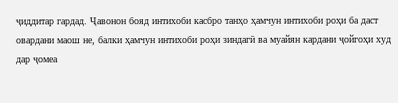ҷиддитар гардад. Ҷавонон бояд интихоби касбро танҳо ҳамчун интихоби роҳи ба даст овардани маош не, балки ҳамчун интихоби роҳи зиндагӣ ва муайян кардани ҷойгоҳи худ дар ҷомеа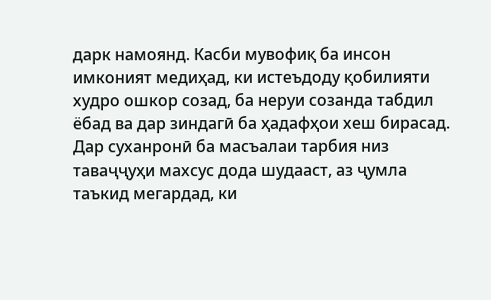дарк намоянд. Касби мувофиқ ба инсон имконият медиҳад, ки истеъдоду қобилияти худро ошкор созад, ба неруи созанда табдил ёбад ва дар зиндагӣ ба ҳадафҳои хеш бирасад.
Дар суханронӣ ба масъалаи тарбия низ таваҷҷуҳи махсус дода шудааст, аз ҷумла таъкид мегардад, ки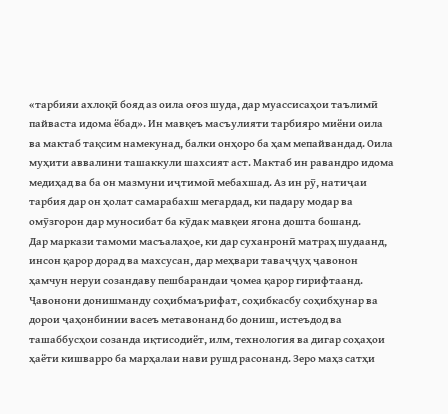«тарбияи ахлоқӣ бояд аз оила оғоз шуда, дар муассисаҳои таълимӣ пайваста идома ёбад». Ин мавқеъ масъулияти тарбияро миёни оила ва мактаб тақсим намекунад, балки онҳоро ба ҳам мепайвандад. Оила муҳити аввалини ташаккули шахсият аст. Мактаб ин равандро идома медиҳад ва ба он мазмуни иҷтимоӣ мебахшад. Аз ин рӯ, натиҷаи тарбия дар он ҳолат самарабахш мегардад, ки падару модар ва омӯзгорон дар муносибат ба кӯдак мавқеи ягона дошта бошанд.
Дар маркази тамоми масъалаҳое, ки дар суханронӣ матраҳ шудаанд, инсон қарор дорад ва махсусан, дар меҳвари таваҷҷуҳ ҷавонон ҳамчун неруи созандаву пешбарандаи ҷомеа қарор гирифтаанд. Ҷавонони донишманду соҳибмаърифат, соҳибкасбу соҳибҳунар ва дорои ҷаҳонбинии васеъ метавонанд бо дониш, истеъдод ва ташаббусҳои созанда иқтисодиёт, илм, технология ва дигар соҳаҳои ҳаёти кишварро ба марҳалаи нави рушд расонанд. Зеро маҳз сатҳи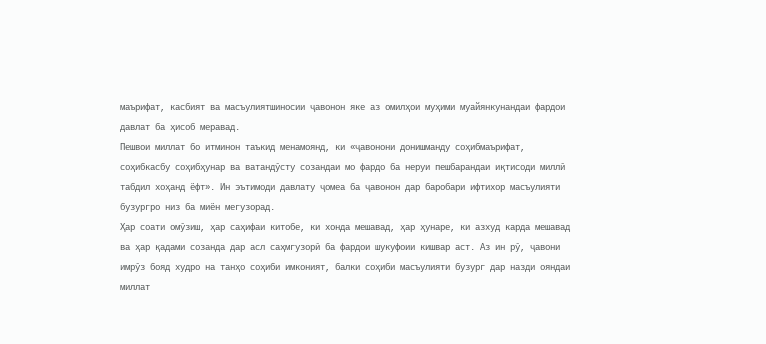маърифат, касбият ва масъулиятшиносии ҷавонон яке аз омилҳои муҳими муайянкунандаи фардои давлат ба ҳисоб меравад.
Пешвои миллат бо итминон таъкид менамоянд, ки «ҷавонони донишманду соҳибмаърифат, соҳибкасбу соҳибҳунар ва ватандӯсту созандаи мо фардо ба неруи пешбарандаи иқтисоди миллӣ табдил хоҳанд ёфт». Ин эътимоди давлату ҷомеа ба ҷавонон дар баробари ифтихор масъулияти бузургро низ ба миён мегузорад.
Ҳар соати омӯзиш, ҳар саҳифаи китобе, ки хонда мешавад, ҳар ҳунаре, ки азхуд карда мешавад ва ҳар қадами созанда дар асл саҳмгузорӣ ба фардои шукуфоии кишвар аст. Аз ин рӯ, ҷавони имрӯз бояд худро на танҳо соҳиби имконият, балки соҳиби масъулияти бузург дар назди ояндаи миллат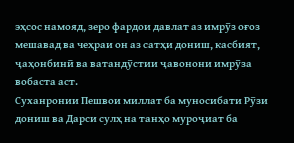эҳсос намояд, зеро фардои давлат аз имрӯз оғоз мешавад ва чеҳраи он аз сатҳи дониш, касбият, ҷаҳонбинӣ ва ватандӯстии ҷавонони имрӯза вобаста аст.
Суханронии Пешвои миллат ба муносибати Рӯзи дониш ва Дарси сулҳ на танҳо муроҷиат ба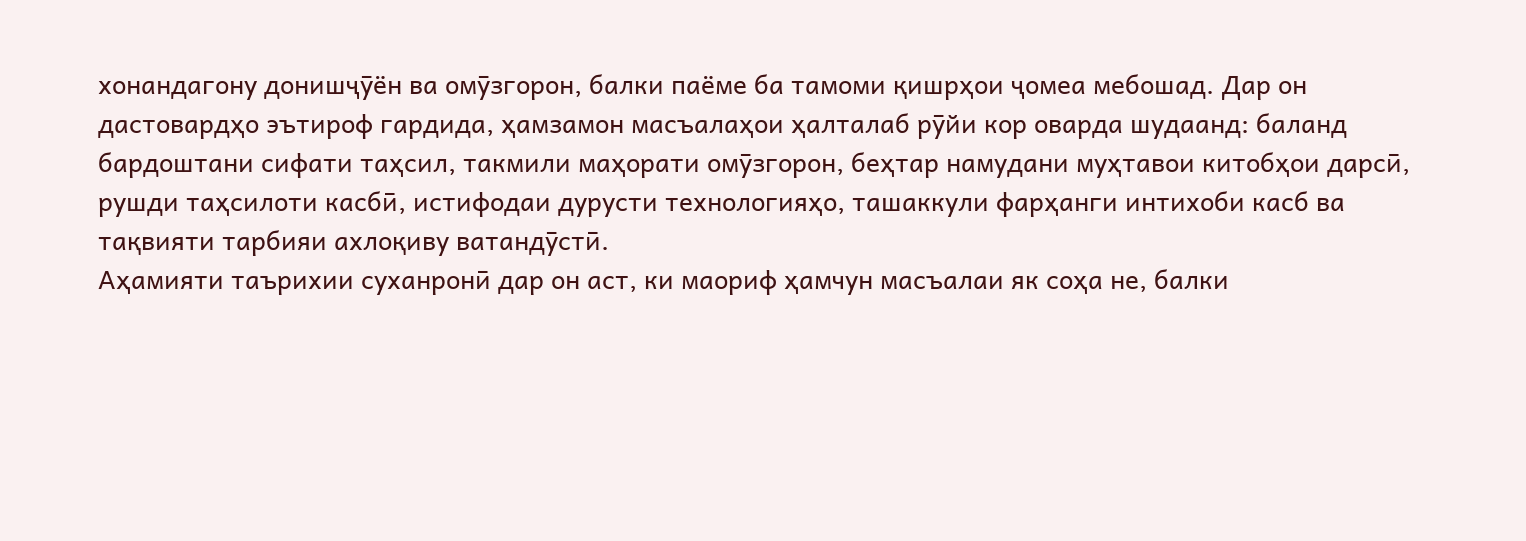хонандагону донишҷӯён ва омӯзгорон, балки паёме ба тамоми қишрҳои ҷомеа мебошад. Дар он дастовардҳо эътироф гардида, ҳамзамон масъалаҳои ҳалталаб рӯйи кор оварда шудаанд: баланд бардоштани сифати таҳсил, такмили маҳорати омӯзгорон, беҳтар намудани муҳтавои китобҳои дарсӣ, рушди таҳсилоти касбӣ, истифодаи дурусти технологияҳо, ташаккули фарҳанги интихоби касб ва тақвияти тарбияи ахлоқиву ватандӯстӣ.
Аҳамияти таърихии суханронӣ дар он аст, ки маориф ҳамчун масъалаи як соҳа не, балки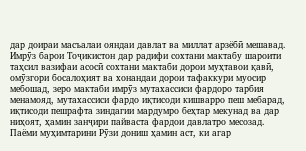дар доираи масъалаи ояндаи давлат ва миллат арзёбӣ мешавад. Имрӯз барои Тоҷикистон дар радифи сохтани мактабу шароити таҳсил вазифаи асосӣ сохтани мактаби дорои муҳтавои қавӣ, омӯзгори босалоҳият ва хонандаи дорои тафаккури муосир мебошад, зеро мактаби имрӯз мутахассиси фардоро тарбия менамояд, мутахассиси фардо иқтисоди кишварро пеш мебарад, иқтисоди пешрафта зиндагии мардумро беҳтар мекунад ва дар ниҳоят, ҳамин занҷири пайваста фардои давлатро месозад.
Паёми муҳимтарини Рӯзи дониш ҳамин аст, ки агар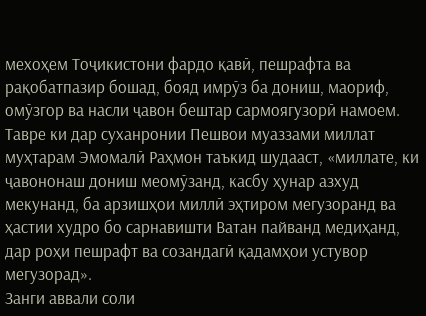мехоҳем Тоҷикистони фардо қавӣ, пешрафта ва рақобатпазир бошад, бояд имрӯз ба дониш, маориф, омӯзгор ва насли ҷавон бештар сармоягузорӣ намоем. Тавре ки дар суханронии Пешвои муаззами миллат муҳтарам Эмомалӣ Раҳмон таъкид шудааст, «миллате, ки ҷавононаш дониш меомӯзанд, касбу ҳунар азхуд мекунанд, ба арзишҳои миллӣ эҳтиром мегузоранд ва ҳастии худро бо сарнавишти Ватан пайванд медиҳанд, дар роҳи пешрафт ва созандагӣ қадамҳои устувор мегузорад».
Занги аввали соли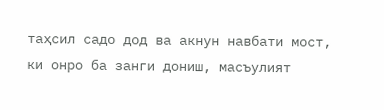таҳсил садо дод ва акнун навбати мост, ки онро ба занги дониш, масъулият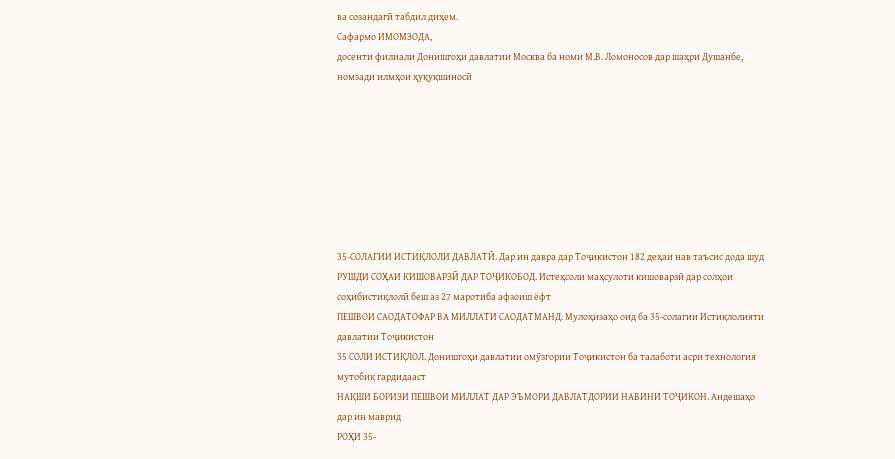ва созандагӣ табдил диҳем.
Сафармо ИМОМЗОДА,
досенти филиали Донишгоҳи давлатии Москва ба номи М.В. Ломоносов дар шаҳри Душанбе,
номзади илмҳои ҳуқуқшиносӣ








35-СОЛАГИИ ИСТИҚЛОЛИ ДАВЛАТӢ. Дар ин давра дар Тоҷикистон 182 деҳаи нав таъсис дода шуд
РУШДИ СОҲАИ КИШОВАРЗӢ ДАР ТОҶИКОБОД. Истеҳсоли маҳсулоти кишоварзӣ дар солҳои соҳибистиқлолӣ беш аз 27 маротиба афзоиш ёфт
ПЕШВОИ САОДАТОФАР ВА МИЛЛАТИ САОДАТМАНД. Мулоҳизаҳо оид ба 35-солагии Истиқлолияти давлатии Тоҷикистон
35 СОЛИ ИСТИҚЛОЛ. Донишгоҳи давлатии омӯзгории Тоҷикистон ба талаботи асри технология мутобиқ гардидааст
НАҚШИ БОРИЗИ ПЕШВОИ МИЛЛАТ ДАР ЭЪМОРИ ДАВЛАТДОРИИ НАВИНИ ТОҶИКОН. Андешаҳо дар ин маврид
РОҲИ 35-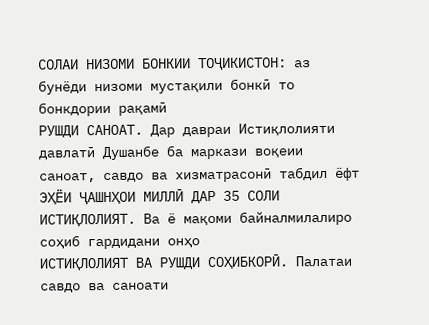СОЛАИ НИЗОМИ БОНКИИ ТОҶИКИСТОН: аз бунёди низоми мустақили бонкӣ то бонкдории рақамӣ
РУШДИ САНОАТ. Дар давраи Истиқлолияти давлатӣ Душанбе ба маркази воқеии саноат, савдо ва хизматрасонӣ табдил ёфт
ЭҲЁИ ҶАШНҲОИ МИЛЛӢ ДАР 35 СОЛИ ИСТИҚЛОЛИЯТ. Ва ё мақоми байналмилалиро соҳиб гардидани онҳо
ИСТИҚЛОЛИЯТ ВА РУШДИ СОҲИБКОРӢ. Палатаи савдо ва саноати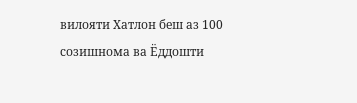вилояти Хатлон беш аз 100 созишнома ва Ёддошти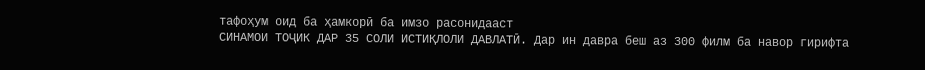тафоҳум оид ба ҳамкорӣ ба имзо расонидааст
СИНАМОИ ТОҶИК ДАР 35 СОЛИ ИСТИҚЛОЛИ ДАВЛАТӢ. Дар ин давра беш аз 300 филм ба навор гирифта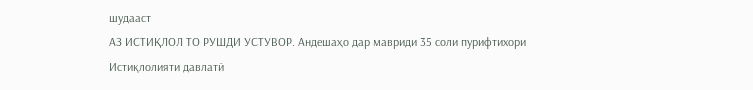шудааст
АЗ ИСТИҚЛОЛ ТО РУШДИ УСТУВОР. Андешаҳо дар мавриди 35 соли пурифтихори Истиқлолияти давлатӣ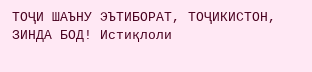ТОҶИ ШАЪНУ ЭЪТИБОРАТ, ТОҶИКИСТОН, ЗИНДА БОД! Истиқлоли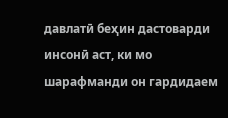давлатӣ беҳин дастоварди инсонӣ аст, ки мо шарафманди он гардидаем